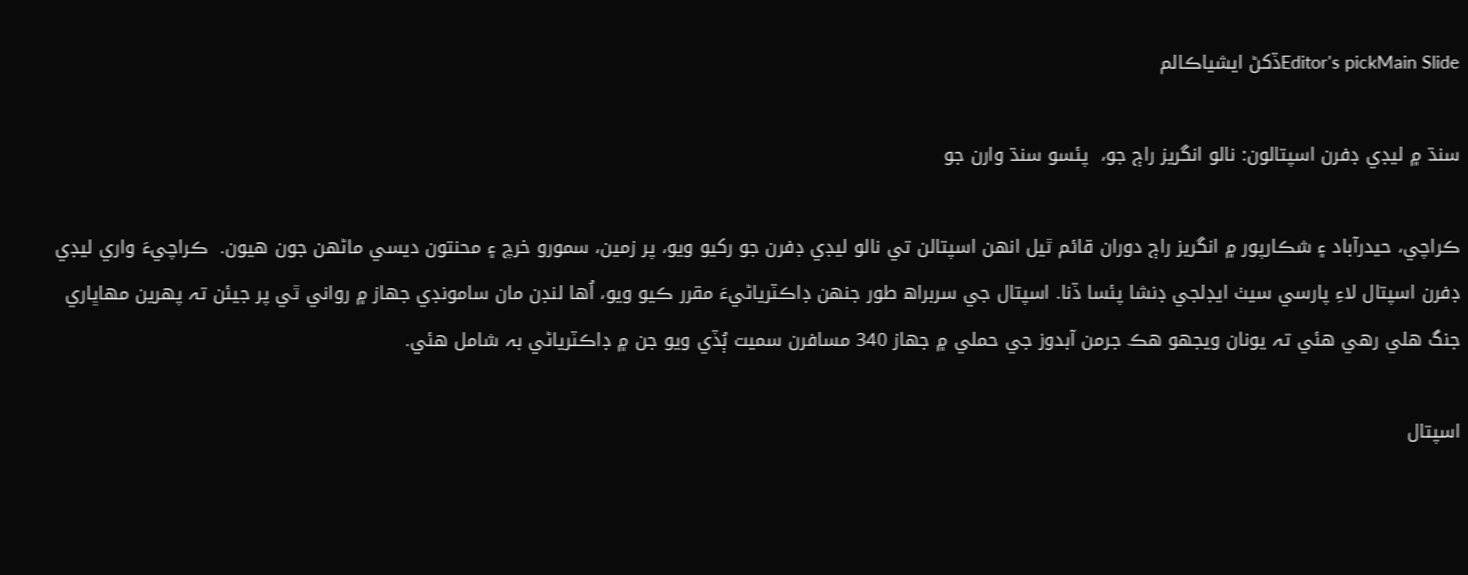Editor's pickMain Slideڏکڻ ايشياڪالم

سنڌ ۾ ليڊي ڊفرن اسپتالون: نالو انگريز راڄ جو،  پئسو سنڌ وارن جو

ڪراچي، حيدرآباد ۽ شڪارپور ۾ انگريز راڄ دوران قائم ٿيل انھن اسپتالن تي نالو ليڊي ڊفرن جو رکيو ويو، پر زمين، سمورو خرچ ۽ محنتون ديسي ماڻھن جون ھيون.  ڪراچيءَ واري ليڊي ڊفرن اسپتال لاءِ پارسي سيٺ ايڊلجي ڊنشا پئسا ڏنا. اسپتال جي سربراھ طور جنھن ڊاڪٽرياڻيءَ مقرر ڪيو ويو، اُھا لنڊن مان سامونڊي جھاز ۾ رواني ٿي پر جيئن تہ پھرين مھاڀاري جنگ ھلي رھي ھئي تہ يونان ويجھو ھڪ جرمن آبدوز جي حملي ۾ جھاز 340 مسافرن سميت ٻُڏي ويو جن ۾ ڊاڪٽرياڻي بہ شامل ھئي.

اسپتال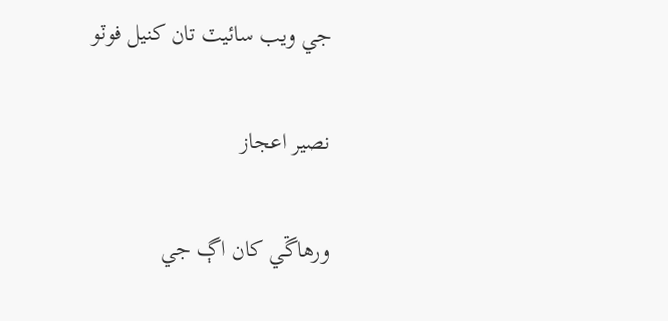جي ويب سائيٽ تان کنيل فوٽو

نصير اعجاز

ورھاڱي کان اڳ جي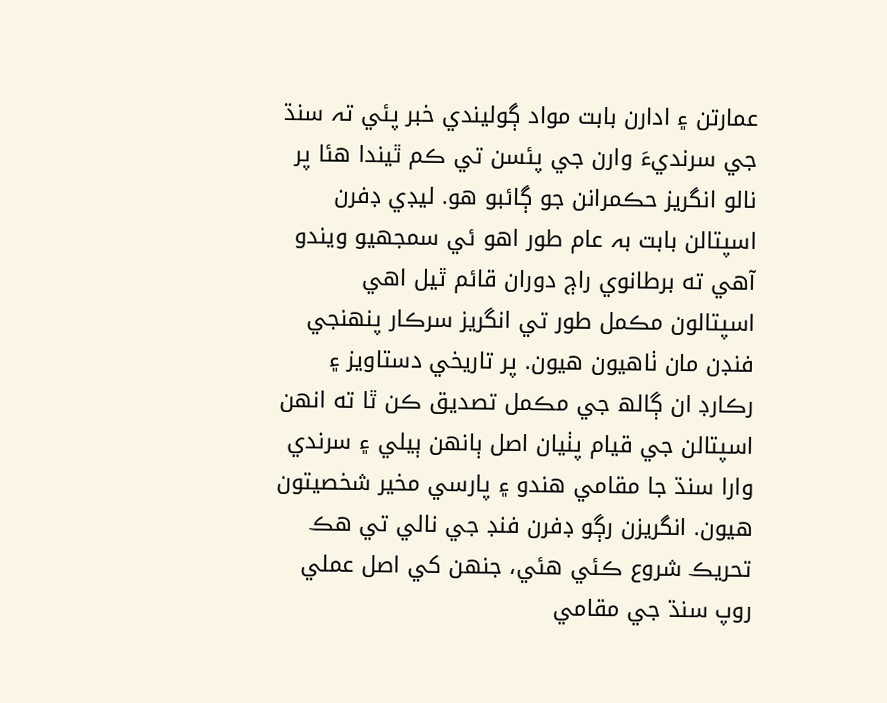عمارتن ۽ ادارن بابت مواد ڳوليندي خبر پئي تہ سنڌ جي سرنديءَ وارن جي پئسن تي ڪم ٿيندا ھئا پر نالو انگريز حڪمرانن جو ڳائبو ھو. ليڊي ڊفرن اسپتالن بابت بہ عام طور اھو ئي سمجھيو ويندو آھي ته برطانوي راڄ دوران قائم ٿيل اھي اسپتالون مڪمل طور تي انگريز سرڪار پنھنجي فنڊن مان ٺاھيون ھيون. پر تاريخي دستاويز ۽ رڪارڊ ان ڳالھ جي مڪمل تصديق ڪن ٿا ته انھن اسپتالن جي قيام پٺيان اصل ٻانهن ٻيلي ۽ سرندي وارا سنڌ جا مقامي هندو ۽ پارسي مخير شخصيتون ھيون. انگريزن رڳو ڊفرن فنڊ جي نالي تي هڪ تحريڪ شروع ڪئي هئي، جنهن کي اصل عملي روپ سنڌ جي مقامي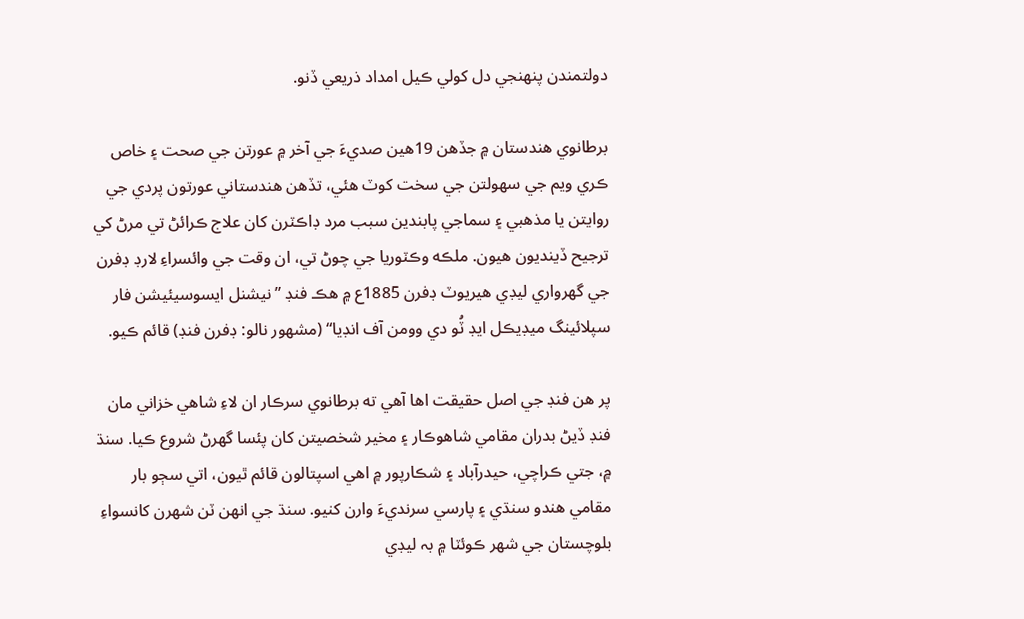دولتمندن پنھنجي دل کولي ڪيل امداد ذريعي ڏنو.

برطانوي هندستان ۾ جڏهن 19هين صديءَ جي آخر ۾ عورتن جي صحت ۽ خاص ڪري ويم جي سهولتن جي سخت کوٽ هئي، تڏهن هندستاني عورتون پردي جي روايتن يا مذهبي ۽ سماجي پابندين سبب مرد ڊاڪٽرن کان علاج ڪرائڻ تي مرڻ کي ترجيح ڏينديون هيون. ملڪه وڪٽوريا جي چوڻ تي، ان وقت جي وائسراءِ لارڊ ڊفرن جي گهرواري ليڊي هيريوٽ ڊفرن 1885ع ۾ هڪ فنڊ ”نيشنل ايسوسيئيشن فار سپلائينگ ميڊيڪل ايڊ ٽُو دي وومن آف انڊيا“ (مشهور نالو: ڊفرن فنڊ) قائم ڪيو.

پر هن فنڊ جي اصل حقيقت اها آهي ته برطانوي سرڪار ان لاءِ شاهي خزاني مان فنڊ ڏيڻ بدران مقامي شاھوڪار ۽ مخير شخصيتن کان پئسا گهرڻ شروع ڪيا. سنڌ ۾، جتي ڪراچي، حيدرآباد ۽ شڪارپور ۾ اهي اسپتالون قائم ٿيون، اتي سڄو بار مقامي هندو سنڌي ۽ پارسي سرنديءَ وارن کنيو. سنڌ جي انھن ٽن شھرن کانسواءِ بلوچستان جي شھر ڪوئٽا ۾ بہ ليڊي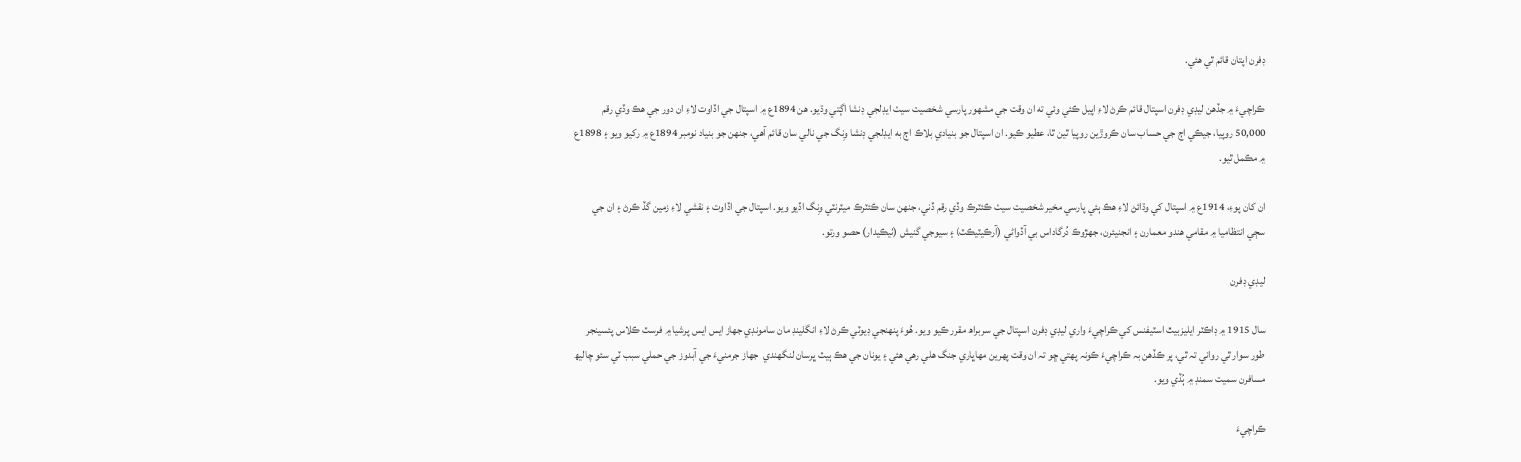ڊفرن اپتان قائم ٿي ھئي.

ڪراچيءَ ۾ جڏهن ليڊي ڊفرن اسپتال قائم ڪرڻ لاءِ اپيل ڪئي وئي ته ان وقت جي مشهور پارسي شخصيت سيٺ ايڊلجي ڊنشا اڳتي وڌيو. هن 1894ع ۾ اسپتال جي اڏاوت لاءِ ان دور جي هڪ وڏي رقم 50,000 روپيا، جيڪي اڄ جي حساب سان ڪروڙين روپيا ٿين ٿا، عطيو ڪيو. ان اسپتال جو بنيادي بلاڪ اڄ به ايڊلجي ڊنشا وِنگ جي نالي سان قائم آهي، جنهن جو بنياد نومبر 1894ع ۾ رکيو ويو ۽ 1898ع ۾ مڪمل ٿيو.

ان کان پوءِ، 1914ع ۾ اسپتال کي وڌائڻ لاءِ هڪ ٻئي پارسي مخير شخصيت سيٺ ڪئٽرڪ وڏي رقم ڏني، جنهن سان ڪئٽرڪ ميٽرنٽي وِنگ اڏيو ويو. اسپتال جي اڏاوت ۽ نقشي لاءِ زمين گڏ ڪرڻ ۽ ان جي سڄي انتظاميا ۾ مقامي هندو معمارن ۽ انجنيئرن، جهڙوڪ دُرگاداس بي آڏواڻي (آرڪيٽيڪٽ) ۽ سيوجي گنيش (ٺيڪيدار) حصو ورتو.

ليڊي ڊفرن

سال 1915 ۾ ڊاڪٽر ايليزبيٿ اسٽيفنس کي ڪراچيءَ واري ليڊي ڊفرن اسپتال جي سربراھ مقرر ڪيو ويو. ھُوءَ پنھنجي ڊيوٽي ڪرڻ لاءِ انگلينڊ مان سامونڊي جھاز ايس ايس پرشيا ۾ فرسٽ ڪلاس پئسينجر طور سوار ٿي رواني تہ ٿي، پر ڪڏھن بہ ڪراچيءَ ڪونہ پھتي ڇو تہ ان وقت پھرين مھاڀاري جنگ ھلي رھي ھئي ۽ يونان جي ھڪ ٻيٽ ڀرسان لنگھندي  جھاز جرمنيءَ جي آبدوز جي حملي سبب ٽي سئو چاليھ مسافرن سميت سمنڊ ۾ ٻُڏي ويو.

ڪراچيءَ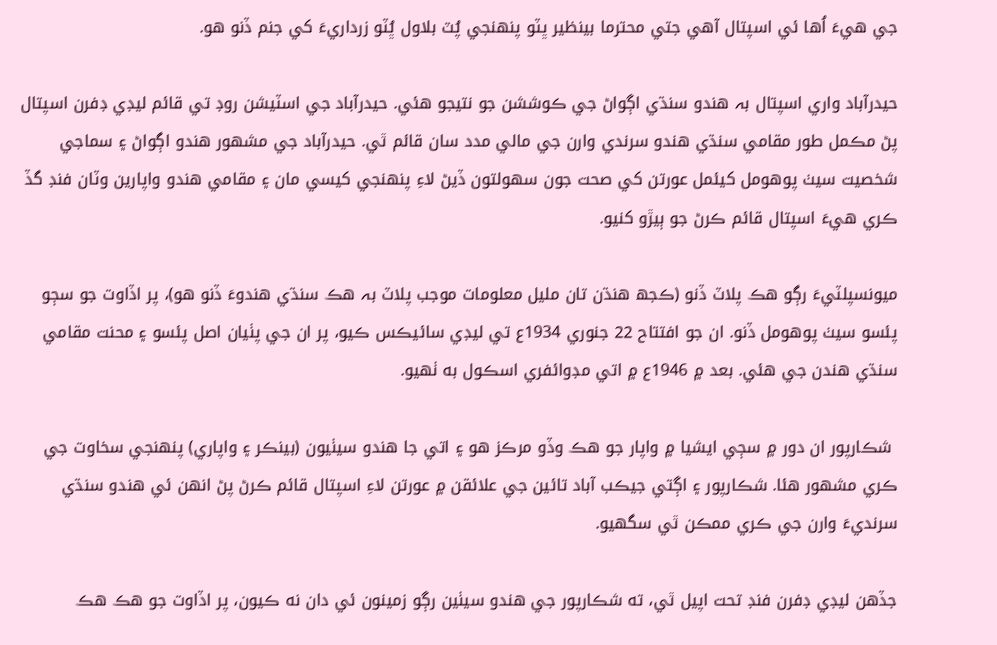جي ھيءَ اُھا ئي اسپتال آھي جتي محترما بينظير ڀٽو پنھنجي پُٽ بلاول ڀُٽو زرداريءَ کي جنم ڏنو ھو.

حيدرآباد واري اسپتال بہ هندو سنڌي اڳواڻ جي ڪوششن جو نتيجو ھئي. حيدرآباد جي اسٽيشن روڊ تي قائم ليڊي ڊفرن اسپتال  پڻ مڪمل طور مقامي سنڌي هندو سرندي وارن جي مالي مدد سان قائم ٿي. حيدرآباد جي مشهور هندو اڳواڻ ۽ سماجي شخصيت سيٺ پوهومل کيئمل عورتن کي صحت جون سهولتون ڏيڻ لاءِ پنھنجي کيسي مان ۽ مقامي هندو واپارين وٽان فنڊ گڏ ڪري هيءَ اسپتال قائم ڪرڻ جو ٻيڙو کنيو.

ميونسپلٽيءَ رڳو هڪ پلاٽ ڏنو (ڪجھ ھنڌن تان مليل معلومات موجب پلاٽ بہ ھڪ سنڌي ھندوءَ ڏنو ھو)، پر اڏاوت جو سڄو پئسو سيٺ پوهومل ڏنو. ان جو افتتاح 22 جنوري 1934ع تي ليڊي سائيڪس ڪيو، پر ان جي پٺيان اصل پئسو ۽ محنت مقامي سنڌي هندن جي هئي. بعد ۾ 1946ع ۾ اتي مڊوائفري اسڪول به ٺهيو.

 شڪارپور ان دور ۾ سڄي ايشيا ۾ واپار جو هڪ وڏو مرڪز هو ۽ اتي جا هندو سيٺيون (بينڪر ۽ واپاري) پنھنجي سخاوت جي ڪري مشهور هئا. شڪارپور ۽ اڳتي جيڪب آباد تائين جي علائقن ۾ عورتن لاءِ اسپتال قائم ڪرڻ پڻ انهن ئي هندو سنڌي سرنديءَ وارن جي ڪري ممڪن ٿي سگھيو.

جڏهن ليڊي ڊفرن فنڊ تحت اپيل ٿي، ته شڪارپور جي هندو سيٺين رڳو زمينون ئي دان نه ڪيون، پر اڏاوت جو هڪ هڪ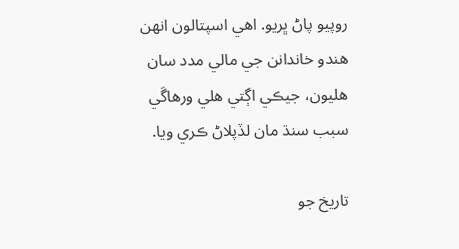روپيو پاڻ ڀريو. اهي اسپتالون انهن هندو خاندانن جي مالي مدد سان هليون، جيڪي اڳتي هلي ورهاڱي سبب سنڌ مان لڏپلاڻ ڪري ويا.

تاريخ جو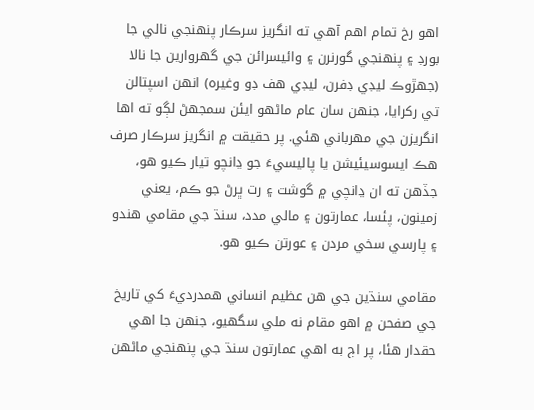اهو رخ تمام اهم آهي ته انگريز سرڪار پنهنجي نالي جا بورڊ ۽ پنهنجي گورنرن ۽ وائيسرائن جي گهروارين جا نالا (جهڙوڪ ليڊي ڊفرن، ليڊي هف ڊو وغيره) انهن اسپتالن تي رکرايا، جنهن سان عام ماڻهو ايئن سمجهڻ لڳو ته اها انگريزن جي مهرباني هئي. پر حقيقت ۾ انگريز سرڪار صرف هڪ ايسوسيئيشن يا پاليسيءَ جو ڍانچو تيار ڪيو هو، جڏهن ته ان ڍانچي ۾ گوشت ۽ رت ڀرڻ جو ڪم، يعني زمينون، پئسا، عمارتون ۽ مالي مدد، سنڌ جي مقامي هندو ۽ پارسي سخي مردن ۽ عورتن ڪيو ھو.

مقامي سنڌين جي هن عظيم انساني همدرديءَ کي تاريخ جي صفحن ۾ اهو مقام نه ملي سگهيو، جنهن جا اهي حقدار هئا، پر اڄ به اهي عمارتون سنڌ جي پنهنجي ماڻهن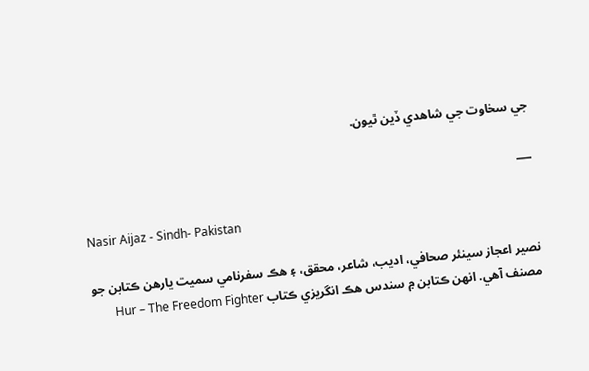جي سخاوت جي شاھدي ڏين ٿيون.

___

Nasir Aijaz - Sindh- Pakistan

نصير اعجاز سينئر صحافي، اديب، شاعر، محقق، ۽ ھڪ سفرنامي سميت يارھن ڪتابن جو مصنف آھي. انھن ڪتابن ۾ سندس ھڪ انگريزي ڪتاب Hur – The Freedom Fighter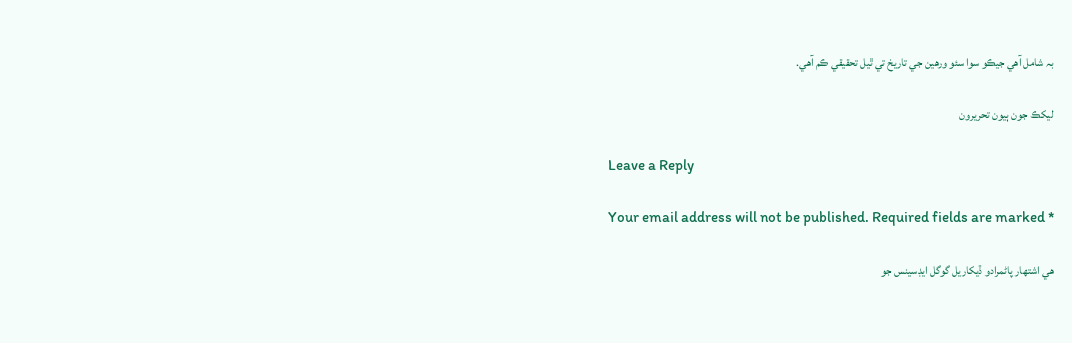بہ شامل آھي جيڪو سوا سئو ورھين جي تاريخ تي ٿيل تحقيقي ڪم آھي.

ليکڪ جون ٻيون تحريرون

Leave a Reply

Your email address will not be published. Required fields are marked *

هي اشتهار پاڻمرادو ڏيکاريل گوگل ايڊسينس جو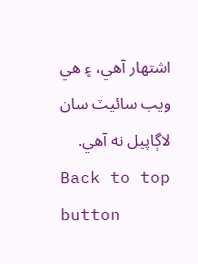اشتهار آهي، ۽ هي ويب سائيٽ سان لاڳاپيل نه آهي.
Back to top button